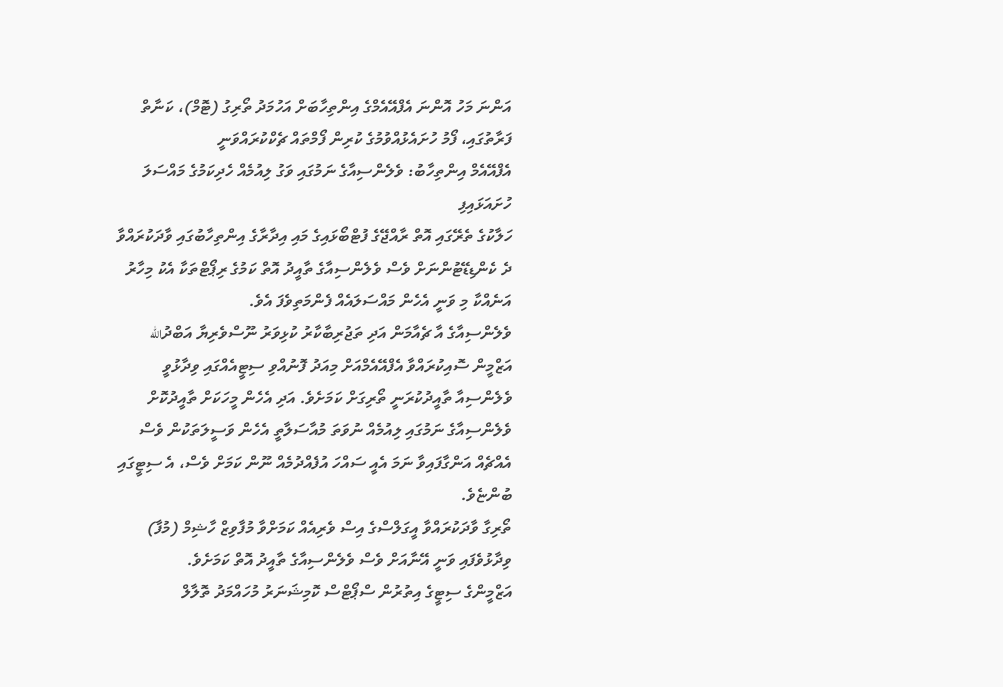އަންނަ މަހު އޮންނަ އެފްއޭއެމްގެ އިންތިހާބަށް އަހުމަދު ތޯރިގު (ޓޮމް)، ކަނާތް ފަރާތުގައި، ފޯމު ހުށައެޅުއްވުމުގެ ކުރިން ފޯމްތައް ޗެކްކުރައްވަނީ
އެފްއޭއެމް އިންތިހާބު: ވެލެންސިއާގެ ނަމުގައި ވަގު ލިއުމެއް ހެދިކަމުގެ މައްސަލަ ހުށައަޅައިފި
ހަލާކުގެ ތެރޭގައި އޮތް ރާއްޖޭގެ ފުޓްބޯޅައިގެ މައި އިދާރާގެ އިންތިހާބުގައި ވާދަކުރައްވާ ދެ ކެންޑިޑޭޓުންނަށް ވެސް ވެލެންސިއާގެ ތާއީދު އޮތް ކަމުގެ ރިޕޯޓްތަކާ އެކު މިހާރު އަނެއްކާ މި ވަނީ އެހެން މައްސަލައެއް ފެންމަތިވެފަ އެވެ.
ވެލެންސިއާގެ އާ ޗެއާމަން އަދި ތަޖުރިބާކާރު ކުޅިވަރު ނޫސްވެރިޔާ އަބްދުالله އަޒްމީން ސޮއިކުރައްވާ އެފްއޭއެމްއަށް މިއަދު ފޮނުއްވި ސިޓީއެއްގައި ވިދާޅުވީ ވެލެންސިއާ ތާއީދުކުރަނީ ތޯރިގަށް ކަމަށެވެ. އަދި އެހެން މީހަކަށް ތާއީދުކޮށް ވެލެންސިއާގެ ނަމުގައި ލިއުމެއް ނުވަތަ މުއާސަލާތީ އެހެން ވަސީލަތަކުން ވެސް އެއްޗެއް އަންގާފައިވާ ނަމަ އެއީ ސައްހަ އުފެއްދުމެއް ނޫން ކަމަށް ވެސް، އެ ސިޓީގައި ބުންޏެވެ.
ތޯރިގާ ވާދަކުރައްވާ އީގަލްސްގެ އިސް ވެރިއެއް ކަމަށްވާ މުފާވިޒް ހާޝިމް (މުފާ) ވިދާޅުވެފައި ވަނީ އޭނާއަށް ވެސް ވެލެންސިއާގެ ތާއީދު އޮތް ކަމަށެވެ.
އަޒްމީންގެ ސިޓީގެ އިތުރުން ސްޕޯޓްސް ކޮމިޝަނަރު މުހައްމަދު ތޮލާލް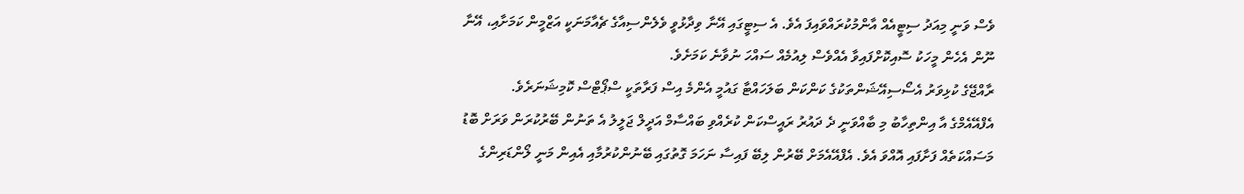ވެސް ވަނީ މިއަދު ސިޓީއެއް އާންމުކުރައްވައިފަ އެވެ. އެ ސިޓީގައި އޭނާ ވިދާޅުވީ ވެލެންސިއާގެ ޗެއާމަނަކީ އަޒްމީން ކަމަށާއި، އޭނާ ނޫން އެހެން މީހަކު ސޮއިކޮށްފައިވާ އެއްވެސް ލިއުމެއް ސައްހަ ނުވާނެ ކަމަށެވެ.
ރާއްޖޭގެ ކުޅިވަރު އެސޯސިއޭޝަންތަކުގެ ކަންކަން ބަލަހައްޓާ ގައުމީ އެންމެ އިސް ފަރާތަކީ ސްޕޯޓްސް ކޮމިޝަނަރެވެ.
އެފްއޭއެމްގެ އާ އިންތިހާބު މި ބާއްވަނީ ދެ ދައުރު ރައީސްކަން ކުރެއްވި ބައްސާމް އަދީލް ޖަލީލު އެ ތަނުން ބޭރުކުރަން ވަރަށް ބޮޑު މަސައްކަތެއް ފަށާފައި އޮއްވަ އެވެ. އެފްއޭއެމަށް ބޭރުން ލިބޭ ފައިސާ ނަހަމަ ގޮތުގައި ބޭނުންކުރުމާއި އެއިން މަނީ ލޯންޑަރިންގެ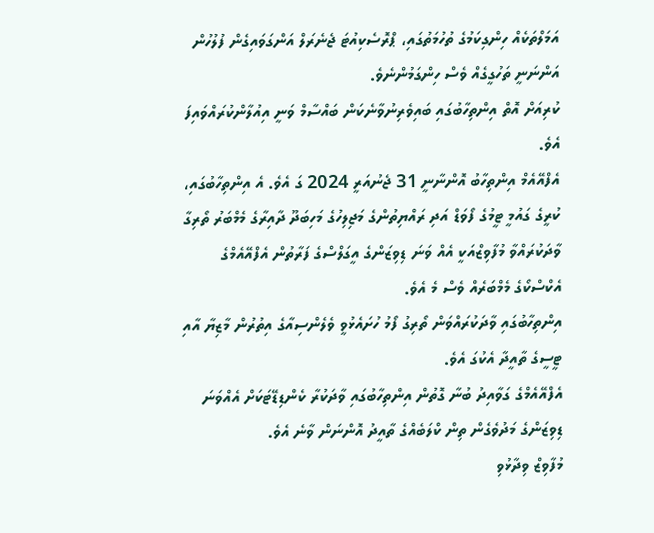އަމަލްތަކެއް ހިންގިކަމުގެ ތުހުމަތުގައި، ޕްރޮސެކިއުޓަ ޖެނެރަލް އަންގަވައިގެން ފުލުހުން އަންނަނީ ތަހުގީގެއް ވެސް ހިންގަމުންނެވެ.
ކުރިއަށް އޮތް އިންތިހާބުގައި ބައިވެރިނުވާނެކަން ބައްސާމް ވަނީ އިއުލާންކުރައްވައިފަ އެވެ.
އެފްއޭއެމް އިންތިހާބު އޮންނާނީ 31 ޖެނުއަރީ 2024 ގަ އެވެ. އެ އިންތިހާބުގައި، ކުރީގެ ގައުމީ ޓީމުގެ ފޯވަޑް އަދި ރައްޔިތުންގެ މަޖިލިހުގެ މަހިބަދޫ ދާއިރާގެ މެމްބަރު ތޯރިގާ ވާދަކުރައްވާ މުފާވިޒްއަކީ އެއް ވަނަ ޑިވިޒަންގެ އީގަލްސްގެ ފަރާތުން އެފްއޭއެމްގެ އެކްސްކޯގެ މެމްބަރެއް ވެސް މެ އެވެ.
އިންތިހާބުގައި ވާދަކުރައްވަން ތޯރިގު ފޯމު ހުށައެޅުވީ ވެލެންސިއާގެ އިތުރުން މާޒިޔާ އާއި ޓީސީގެ ތާއީދާ އެކުގަ އެވެ.
އެފްއޭއެމްގެ ގަވާއިދު ބުނާ ގޮތުން އިންތިހާބުގައި ވާދަކުރާ ކެންޑިޑޭޓަކަށް އެއްވަނަ ޑިވިޒަންގެ މަދުވެގެން ތިން ކްލަބެއްގެ ތާއީދު އޮންނަން ވާނެ އެވެ.
މުފާވިޒް ވިދާޅުވި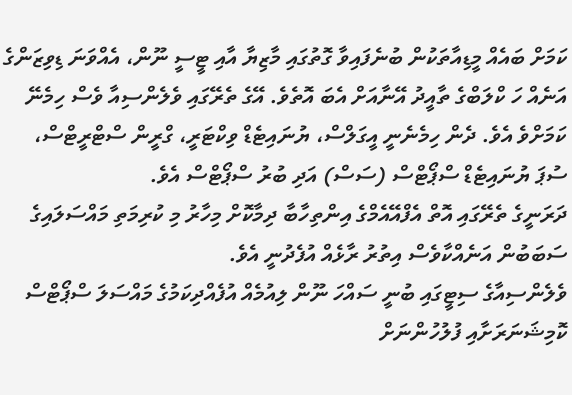ކަމަށް ބައެއް މީޑިއާތަކުން ބުނެފައިވާ ގޮތުގައި މާޒިޔާ އާއި ޓީސީ ނޫން، އެއްވަނަ ޑިވިޒަންގެ އަނެއް ހަ ކްލަބްގެ ތާއީދު އޭނާއަށް އެބަ އޮތެވެ. އޭގެ ތެރޭގައި ވެލެންސިއާ ވެސް ހިމެނޭ ކަމަށްވެ އެވެ. ދެން ހިމެނެނީ އީގަލްސް، ޔުނައިޓެޑް ވިކްޓަރީ، ގްރީން ސްޓްރީޓްސް، ސުޕަ ޔުނައިޓެޑް ސްޕޯޓްސް (ސަސް) އަދި ބުރު ސްޕޯޓްސް އެވެ.
ދަރަނީގެ ތެރޭގައި އޮތް އެފްއޭއެމްގެ އިންތިހާބާ ދިމާކޮށް މިހާރު މި ކުރިމަތި މައްސަލައިގެ ސަބަބުން އަނެއްކާވެސް އިތުރު ރާޅެއް އުފެދުނީ އެވެ.
ވެލެންސިއާގެ ސިޓީގައި ބުނީ ސައްހަ ނޫން ލިއުމެއް އުފެއްދިކަމުގެ މައްސަލަ ސްޕޯޓްސް ކޮމިޝަނަރަށާއި ފުލުހުންނަށް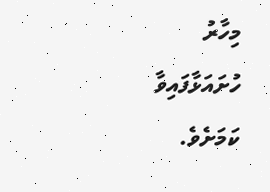މިހާރު ހުށައަޅާފައިވާ ކަމަށެވެ.